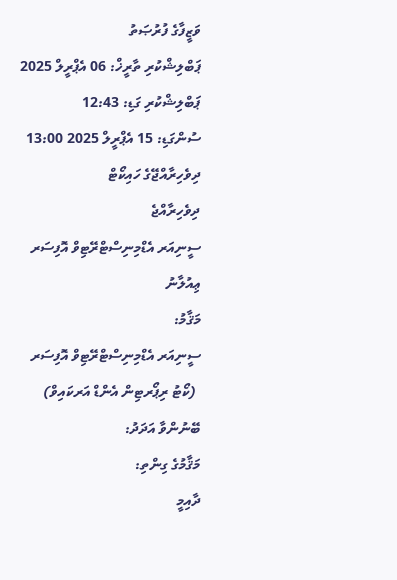ވަޒީފާގެ ފުރުޞަތު
ޕަބްލިޝްކުރި ތާރީޚް: 06 އެޕްރީލް 2025
ޕަބްލިޝްކުރި ގަޑި: 12:43
ސުންގަޑި: 15 އެޕްރީލް 2025 13:00
ދިވެހިރާއްޖޭގެ ހައިކޯޓް
ދިވެހިރާއްޖެ
ސީނިއަރ އެޑްމިނިސްޓްރޭޓިވް އޮފިސަރ
ޢިއުލާނު
މަޤާމު:
ސީނިއަރ އެޑްމިނިސްޓްރޭޓިވް އޮފިސަރ
 (ކޯޓު ރިޕޯރޓިން އެންޑް އަރކައިވް)
ބޭނުންވާ އަދަދު:
މަޤާމުގެ ގިންތި:
ދާއިމީ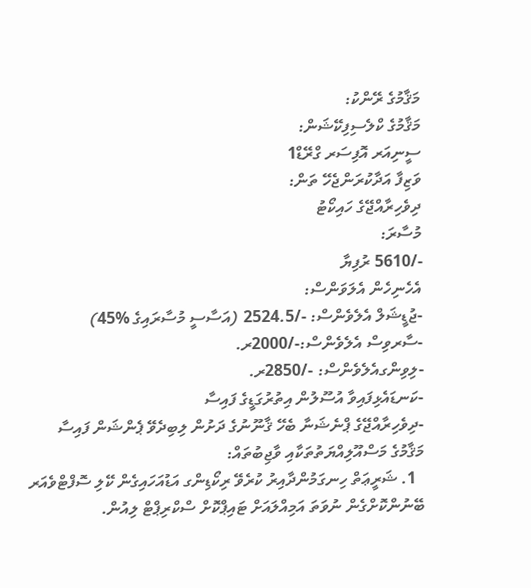މަޤާމުގެ ރޭންކު:
މަޤާމުގެ ކްލެސިފިކޭޝަން:
ސީނިއަރ އޮފިސަރ ގްރޭޑް1
ވަޒިފާ އަދާކުރަންޖެހޭ ތަން:
ދިވެހިރާއްޖޭގެ ހައިކޯޓު
މުސާރަ:
-/5610 ރުފިޔާ
އެހެނިހެން އެލަވަންސް:
-ޖުޑީޝަލް އެލެވެންސް: -/2524.5 (އަސާސީ މުސާރައިގެ %45)
-ސާރވިސް އެލެވެންސް:-/2000ރ.
-ލިވިންގއެލެވެންސް: -/2850ރ.
-ކަނޑައެޅިފައިވާ އުސޫލުން އިތުރުގަޑީގެ ފައިސާ
-ދިވެހިރާއްޖޭގެ ޕްނެޝަނާ ބެހޭ ޤާނޫނުގެ ދަށުން ލިބިދެވޭ ޕެންޝަން ފައިސާ
މަޤާމުގެ މަސްއޫލިއްޔަތުތަކާއި ވާޖިބުތައް:
  1. ޝަރީޢަތް ހިނގަމުންދާއިރު ކުރެވޭ ރިކޯޑިންގ އަޑުއަހައިގެން ކޭލި ސޮފްޓްވެއަރ ބޭނުންކޮށްގެން ނުވަތަ އަމިއްލައަށް ޓައިޕްކޮށް ސްކްރިޕްޓް ލިއުން.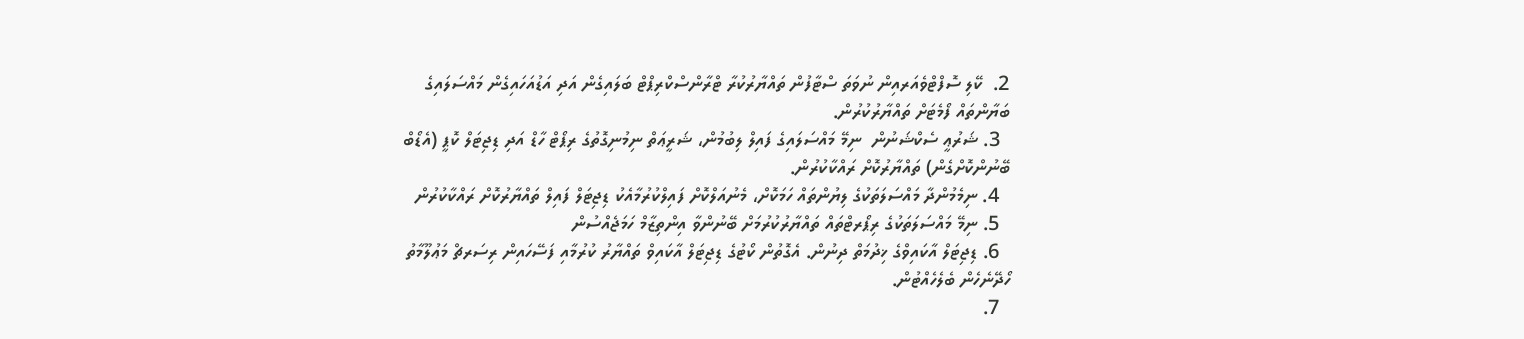2.  ކޭލި ސޮފްޓްވެއަރއިން ނުވަތަ ސްޓާފުން ތައްޔާރުކުރާ ޓްރާންސްކްރިޕްޓް ބަލައިގެން އަދި އަޑުއަހައިގެން މައްސަލައިގެ ބަޔާންތައް ފޯމެޓަށް ތައްޔާރުކުރުން.
  3. ޝަރުޢީ ސެކްޝަނުން  ނިމޭ މައްސަލައިގެ ފައިލް ލިބުމުން، ޝަރީޢަތް ނިމުނިގޮތުގެ ރިޕޯޓް ހާޑް އަދި ޑިޖިޓަލް ކޮޕީ (އެޑޯބް ބޭނުންކޮށްގެން) ތައްޔާރުކޮށް ރައްކާކުރުން.
  4. ނިމެމުންދާ މައްސަލަތަކުގެ ލިޔުންތައް ހަމަކޮށް، މެނުއަލްކޮށް ފައިލްކުރުމާއެކު ޑިޖިޓަލް ފައިލް ތައްޔާރުކޮށް ރައްކާކުރުން
  5. ނިމޭ މައްސަލަތަކުގެ ރިޕޯރޓްތައް ތައްޔާރުކުރުމަށް ބޭނުންވާ އިންތިޒާމް ހަމަޖެއްސުން
  6. ޑިޖިޓަލް އާކައިވްގެ ޚިދުމަތް ދިނުން. އެގޮތުން ކޯޓުގެ ޑިޖިޓަލް އާކައިވް ތައްޔާރު ކުރުމާއި ފަސޭހައިން ރިސަރޗް މަޢުލޫމާތު ހޯދޭނެހެން ބެލެހެއްޓުން.
  7.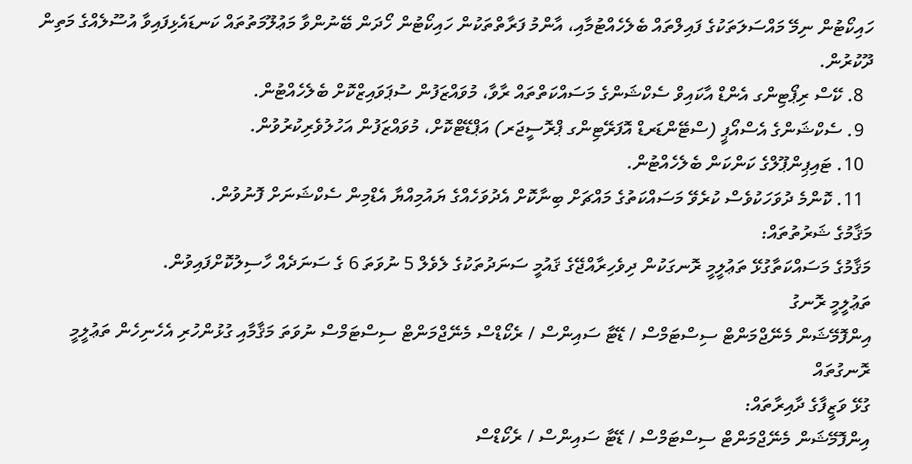ހައިކޯޓުން ނިމޭ މައްސަލަތަކުގެ ފައިލްތައް ބެލެހެއްޓުމާއި، އާންމު ފަރާތްތަކުން ހައިކޯޓުން ހޯދަން ބޭނުންވާ މަޢުލޫމަތުތައް ކަނޑައެޅިފައިވާ އުސޫލެއްގެ މަތިން ދޫކުރުން.
  8. ކޭސް ރިޕޯޓިންގ އެންޑް އާކައިވް ސެކްޝަންގެ މަސައްކަތްތައް ރާވާ، މުވައްޒަފުން ސުޕަވައިޒްކޮށް ބެލެހެއްޓުން.
  9. ސެކްޝަންގެ އެސްއޯޕީ (ސްޓޭންޑަރޑް އޮފަރޭޓިންގ ޕްރޮސީޖަރ) އަޕްޑޭޓްކޮށް، މުވައްޒަފުން އަހުލުވެރިކުރުވުން.
  10. ޓައިޕިންޕޫލްގެ ކަންކަން ބެލެހެއްޓުން.
  11. ކޮންމެ ދުވަހަކުވެސް ކުރެވޭ މަސައްކަތުގެ މައްޗަށް ބިނާކޮށް އެދުވަހެއްގެ ޔައުމިއްޔާ އެޑްމިން ސެކްޝަނަށް ފޮނުވުން.
މަޤާމުގެ ޝަރުތުތައް:
މަޤާމުގެ މަސައްކަތާގުޅޭ ތަޢުލީމީ ރޮނގަކުން ދިވެހިރާއްޖޭގެ ޤައުމީ ސަނަދުތަކުގެ ލެވެލް 5 ނުވަތަ 6 ގެ ސަނަދެއް ހާސިލުކޮށްފައިވުން.
ތަޢުލީމީ ރޮނގު
އިންފޮމޭޝަން މެނޭޖްމަންޓް ސިސްޓަމްސް / ޑޭޓާ ސައިންސް / ރެކޯޑްސް މެނޭޖްމަންޓް ސިސްޓަމްސް ނުވަތަ މަޤާމާއި ގުޅުންހުރި އެހެނިހެން ތަޢުލީމީ ރޮނގުތައް
ގުޅޭ ވަޒީފާގެ ދާއިރާތައް:
އިންފޮމޭޝަން މެނޭޖްމަންޓް ސިސްޓަމްސް / ޑޭޓާ ސައިންސް / ރެކޯޑްސް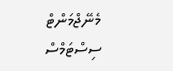މެނޭޖްމަންޓް ސިސްޓަމްސް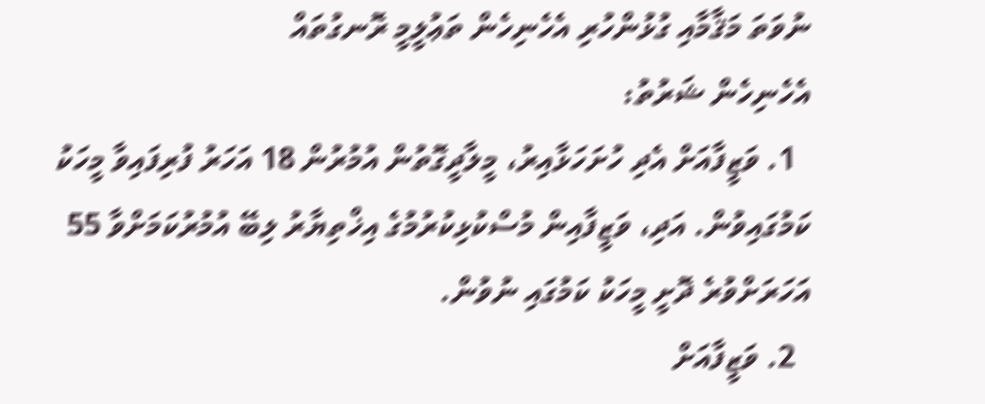ނުވަތަ މަޤާމާއި ގުޅުންހުރި އެހެނިހެން ތަޢުލީމީ ރޮނގުތައް
އެހެނިހެން ޝަރުތު:
  1. ވަޒީފާއަށް އެދި ހުށަހަޅާއިރު، މީލާދީގޮތުން އުމުރުން 18 އަހަރު ފުރިފައިވާ މީހަކު ކަމުގައިވުން. އަދި، ވަޒީފާއިން މުސްކުޅިކުރުމުގެ އިޚްތިޔާރު ލިބޭ އުމުރުކަމަށްވާ 55 އަހަރަށްވުރެ ދޮށީ މީހަކު ކަމުގައި ނުވުން.
  2. ވަޒީފާއަށް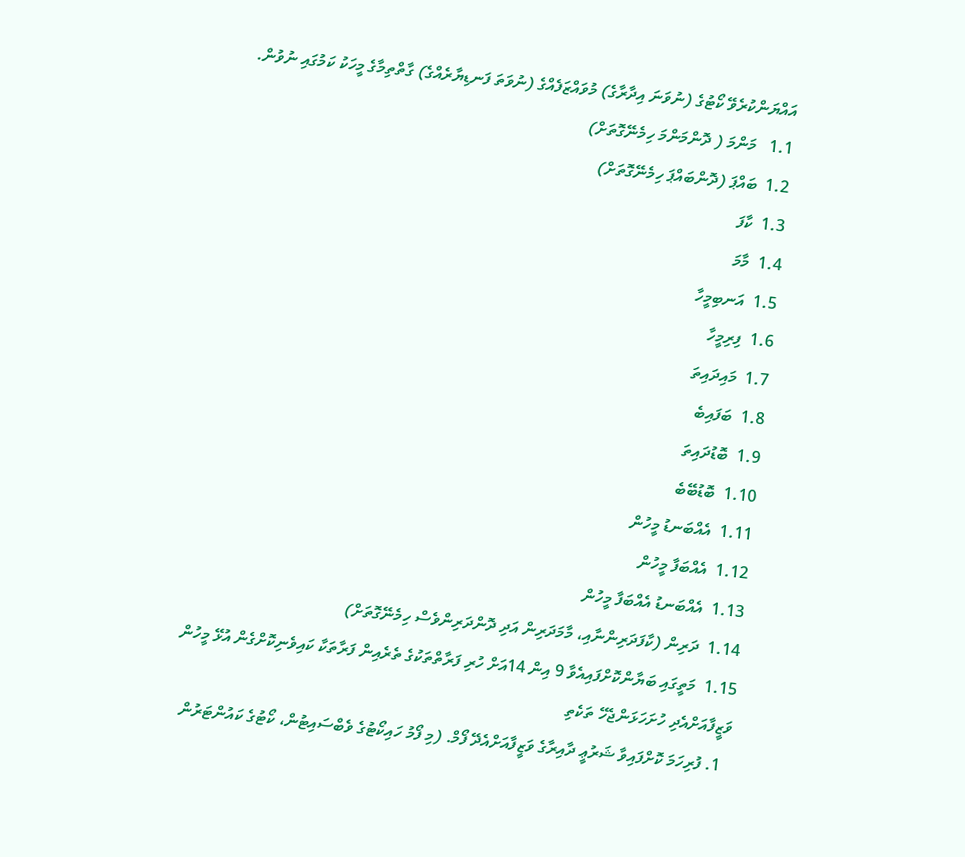އައްޔަންކުރެވޭ ކޯޓުގެ (ނުވަނަ އިދާރާގެ) މުވައްޒަފެއްގެ (ނުވަތަ ފަނޑިޔާރެއްގެ) ގާތްތިމާގެ މީހަކު ކަމުގައި ނުވުން.
1.1   މަންމަ ( ދޮންމަންމަ ހިމެނޭގޮތަށް)
1.2  ބައްޕަ (ދޮންބައްޕަ ހިމެނޭގޮތަށް)
1.3  ކާފަ
1.4  މާމަ
1.5  އަނބިމީހާ
1.6  ފިރިމީހާ
1.7  މައިދައިތަ
1.8  ބަފައިބެ
1.9  ބޮޑުދައިތަ
1.10  ބޮޑުބޭބެ
1.11  އެއްބަނޑު މީހުން
1.12  އެއްބަފާ މީހުން
1.13  އެއްބަނޑު އެއްބަފާ މީހުން
1.14  ދަރިން (ކާފަދަރިންނާއި، މާމަދަރިން އަދި ދޮންދަރިންވެސް ހިމެނޭގޮތަށް)
1.15  މަތީގައި ބަޔާންކޮށްފައިއެވާ 9 އިން 14އަށް ހުރި ފަރާތްތަކުގެ ތެރެއިން ފަރާތަކާ ކައިވެނިކޮށްގެން އުޅޭ މީހުން
ވަޒީފާއަށްއެދި ހުށަހަޅަންޖެހޭ ތަކެތި
  1. ފުރިހަމަ ކޮށްފައިވާ ޝަރުޢީ ދާއިރާގެ ވަޒީފާއަށްއެދޭ ފޯމް. (މި ފޯމު ހައިކޯޓުގެ ވެބްސައިޓުން، ކޯޓުގެ ކައުންޓަރުން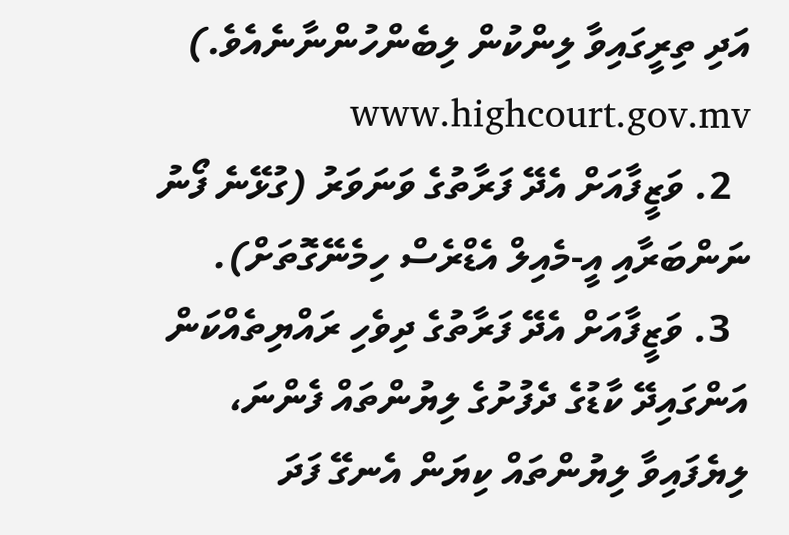އަދި ތިރީގައިވާ ލިންކުން ލިބެންހުންނާނެއެވެ.) www.highcourt.gov.mv
  2. ވަޒީފާއަށް އެދޭ ފަރާތުގެ ވަނަވަރު (ގުޅޭނެ ފޯނު ނަންބަރާއި އީ-މެއިލް އެޑްރެސް ހިމެނޭގޮތަށް).
  3. ވަޒީފާއަށް އެދޭ ފަރާތުގެ ދިވެހި ރައްޔިތެއްކަން އަންގައިދޭ ކާޑުގެ ދެފުށުގެ ލިޔުންތައް ފެންނަ، ލިޔެފައިވާ ލިޔުންތައް ކިޔަން އެނގޭ ފަދަ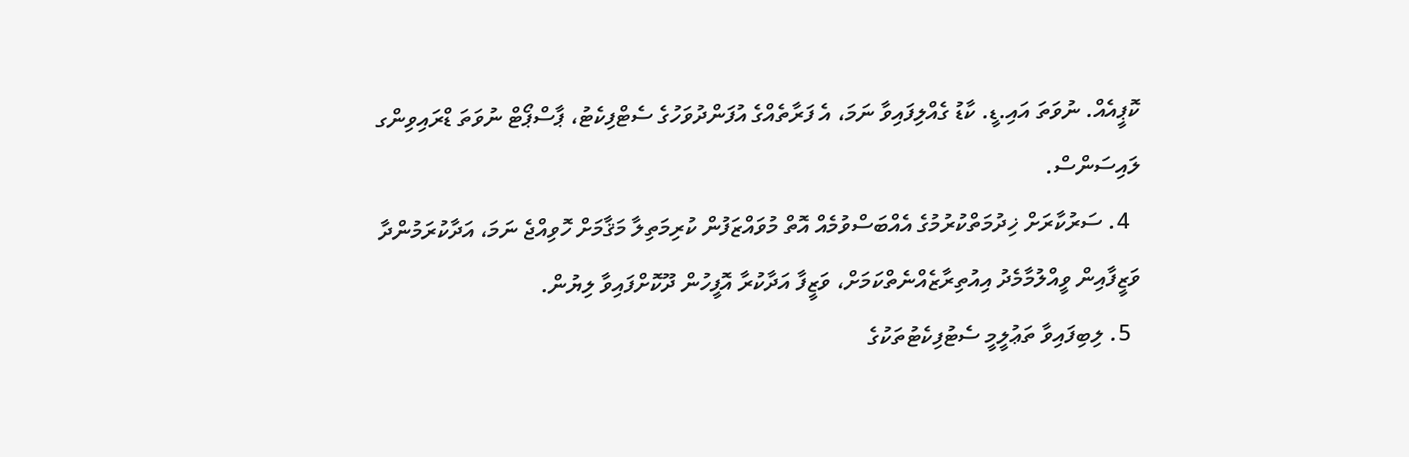ކޮޕީއެއް. ނުވަތަ އައި.ޑީ. ކާޑު ގެއްލިފައިވާ ނަމަ، އެ ފަރާތެއްގެ އުފަންދުވަހުގެ ސެޓްފިކެޓު، ޕާސްޕޯޓް ނުވަތަ ޑްރައިވިންގ ލައިސަންސް.
  4. ސަރުކާރަށް ޚިދުމަތްކުރުމުގެ އެއްބަސްވުމެއް އޮތް މުވައްޒަފުން ކުރިމަތިލާ މަޤާމަށް ހޮވިއްޖެ ނަމަ، އަދާކުރަމުންދާ ވަޒީފާއިން ވީއްލުމާމެދު އިއުތިރާޒެއްނެތްކަމަށް، ވަޒީފާ އަދާކުރާ އޮފީހުން ދޫކޮށްފައިވާ ލިޔުން.
  5. ލިބިފައިވާ ތަޢުލީމީ ސެޓުފިކެޓުތަކުގެ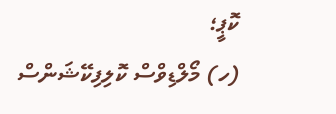ކޮޕީ؛
(ހ) މޯލްޑިވްސް ކޮލިފިކޭޝަންސް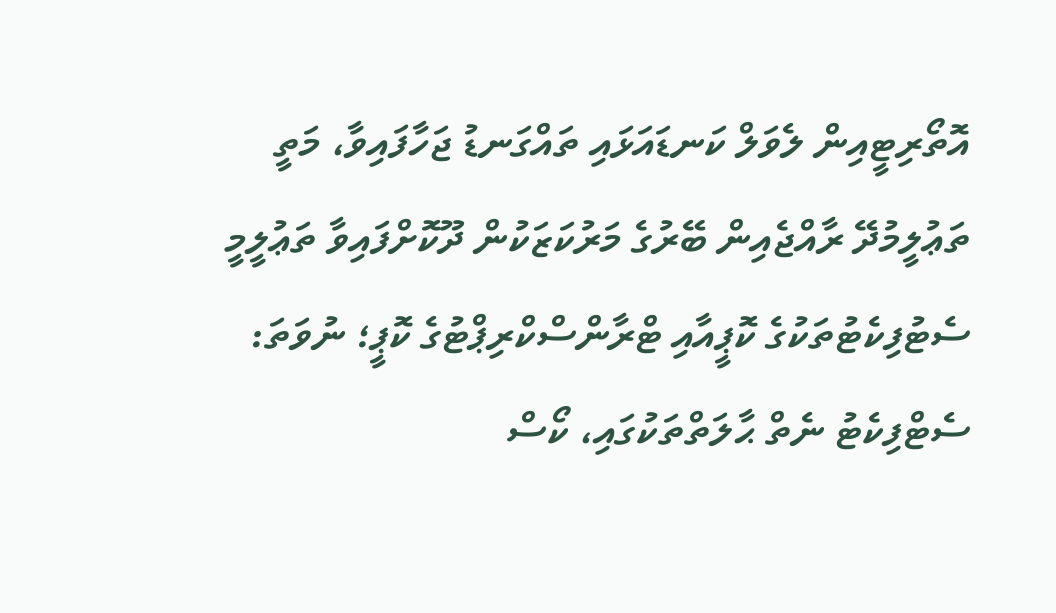އޮތޯރިޓީއިން ލެވަލް ކަނޑައަޅައި ތައްގަނޑު ޖަހާފައިވާ، މަތީ ތަޢުލީމުދޭ ރާއްޖެއިން ބޭރުގެ މަރުކަޒަކުން ދޫކޮށްފައިވާ ތަޢުލީމީ ސެޓުފިކެޓުތަކުގެ ކޮޕީއާއި ޓްރާންސްކްރިޕްޓުގެ ކޮޕީ؛ ނުވަތަ: ސެޓްފިކެޓު ނެތް ޙާލަތްތަކުގައި، ކޯސް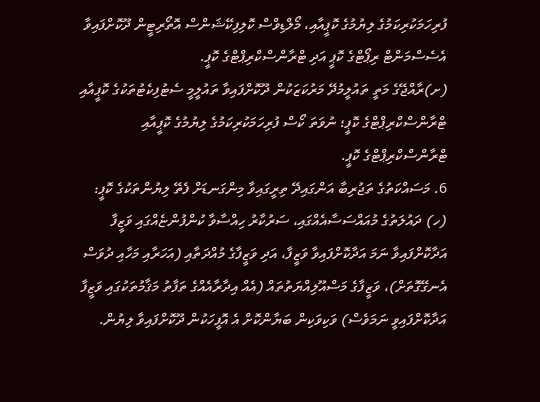ފުރިހަމަކުރިކަމުގެ ލިޔުމުގެ ކޮޕީއާއި، މޯލްޑިވްސް ކޮލިފިކޭޝަންސް އޮތޯރިޓީން ދޫކޮށްފައިވާ އެސެސްމަންޓް ރިޕޯޓްގެ ކޮޕީ އަދި ޓްރާންސްކްރިޕްޓްގެ ކޮޕީ.
(ށ)ރާއްޖޭގެ މަތީ ތައުލީމުދޭ މަރުކަޒަކުން ދޫކޮށްފައިވާ ތައުލީމީ ސެޓުފިކެޓުތަކުގެ ކޮޕީއާއި ޓްރާންސްކްރިޕްޓްގެ ކޮޕީ؛ ނުވަތަ ކޯސް ފުރިހަމަކުރިކަމުގެ ލިޔުމުގެ ކޮޕީއާއި ޓްރާންސްކްރިޕްޓްގެ ކޮޕީ.
6. މަސައްކަތުގެ ތަޖުރިބާ އަންގައިދޭ ތިރީގައިވާ މިންގަނޑަށް ފެތޭ ލިޔުންތަކުގެ ކޮޕީ:
(ހ) ދައުލަތުގެ މުއައްސަސާއެއްގައި، ސަރުކާރު ހިއްސާވާ ކުންފުންޏެއްގައި ވަޒީފާ އަދާކޮށްފައިވާ ނަމަ އަދާކޮށްފައިވާ ވަޒީފާ، އަދި ވަޒީފާގެ މުއްދަތާއި (އަހަރާއި މަހާއި ދުވަސް އެނގޭގޮތަށް)، ވަޒީފާގެ މަސްއޫލިއްޔަތުތައް (އެއް އިދާރާއެއްގެ ތަފާތު މަޤާމުތަކުގައި ވަޒީފާ އަދާކޮށްފައިވީ ނަމަވެސް) ވަކިވަކިން ބަޔާންކޮށް އެ އޮފީހަކުން ދޫކޮށްފައިވާ ލިޔުން.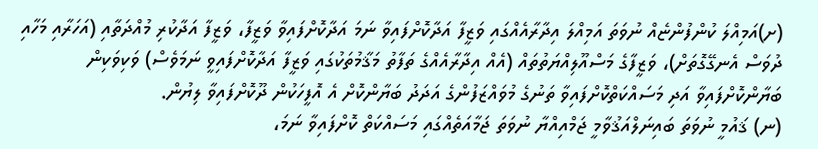(ށ)އަމިއްލަ ކުންފުންޏެއް ނުވަތަ އަމިއްލަ އިދާރާއެއްގައި ވަޒީފާ އަދާކޮށްފައިވާ ނަމަ އަދާކޮށްފައިވާ ވަޒީފާ، ވަޒީފާ އަދާކުރި މުއްދަތާއި (އަހަރާއި މަހާއި ދުވަސް އެނގޭގޮތަށް)، ވަޒީފާގެ މަސްއޫލިއްޔަތުތައް (އެއް އިދާރާއެއްގެ ތަފާތު މަޤާމުތަކުގައި ވަޒީފާ އަދާކޮށްފައިވީ ނަމަވެސް) ވަކިވަކިން ބަޔާންކޮށްފައިވާ އަދި މަސައްކަތްކޮށްފައިވާ ތަނުގެ މުވައްޒަފުންގެ އަދަދު ބަޔާންކޮށް އެ އޮފީހަކުން ދޫކޮށްފައިވާ ލިޔުން.
(ނ) ޤައުމީ ނުވަތަ ބައިނަލްއަޤުވާމީ ޖަމްއިއްޔާ ނުވަތަ ޖަމާއަތެއްގައި މަސައްކަތް ކޮށްފައިވާ ނަމަ،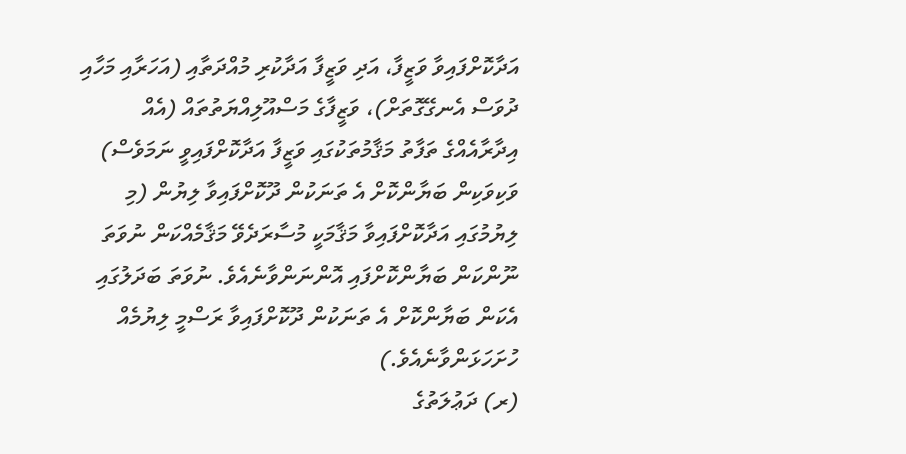އަދާކޮށްފައިވާ ވަޒީފާ، އަދި ވަޒީފާ އަދާކުރި މުއްދަތާއި (އަހަރާއި މަހާއި ދުވަސް އެނގޭގޮތަށް)، ވަޒީފާގެ މަސްއޫލިއްޔަތުތައް (އެއް އިދާރާއެއްގެ ތަފާތު މަޤާމުތަކުގައި ވަޒީފާ އަދާކޮށްފައިވީ ނަމަވެސް) ވަކިވަކިން ބަޔާންކޮށް އެ ތަނަކުން ދޫކޮށްފައިވާ ލިޔުން (މި ލިޔުމުގައި އަދާކޮށްފައިވާ މަޤާމަކީ މުސާރަދެވޭ މަޤާމެއްކަން ނުވަތަ ނޫންކަން ބަޔާންކޮށްފައި އޮންނަންވާނެއެވެ. ނުވަތަ ބަދަލުގައި އެކަން ބަޔާންކޮށް އެ ތަނަކުން ދޫކޮށްފައިވާ ރަސްމީ ލިޔުމެއް ހުށަހަޅަންވާނެއެވެ.)
(ރ) ދަޢުލަތުގެ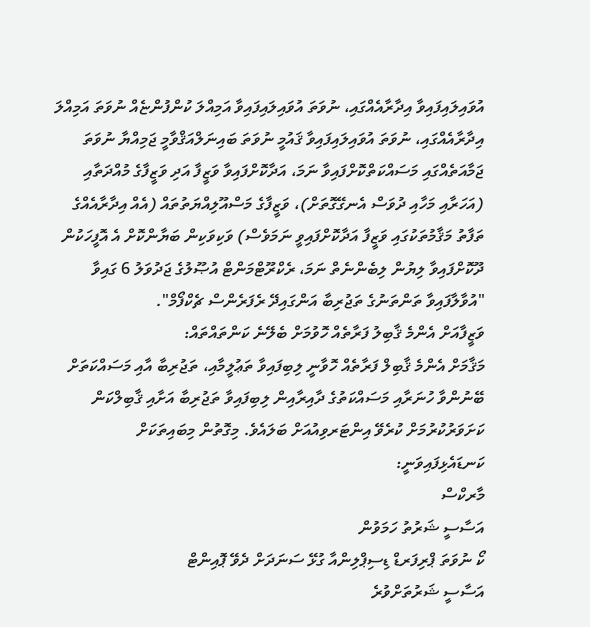އުވައިލައިފައިވާ އިދާރާއެއްގައި، ނުވަތަ އުވައިލައިފައިވާ އަމިއްލަ ކުންފުންޏެއް ނުވަތަ އަމިއްލަ އިދާރާއެއްގައި، ނުވަތަ އުވައިލައިފައިވާ ޤައުމީ ނުވަތަ ބައިނަލްއަޤްވާމީ ޖަމިއްޔާ ނުވަތަ ޖަމާއަތެއްގައި މަސައްކަތްކޮށްފައިވާ ނަމަ، އަދާކޮށްފައިވާ ވަޒީފާ އަދި ވަޒީފާގެ މުއްދަތާއި (އަހަރާއި މަހާއި ދުވަސް އެނގޭގޮތަށް)، ވަޒީފާގެ މަސްއޫލިއްޔަތުތައް (އެއް އިދާރާއެއްގެ ތަފާތު މަޤާމުތަކުގައި ވަޒީފާ އަދާކޮށްފައިވީ ނަމަވެސް) ވަކިވަކިން ބަޔާންކޮށް އެ އޮފީހަކުން ދޫކޮށްފައިވާ ލިޔުން ލިބެންނެތް ނަމަ، ރެކްރޫޓްމަންޓް އުޞޫލުގެ ޖަދުވަލު 6 ގައިވާ "އުވާލާފައިވާ ތަންތަނުގެ ތަޖުރިބާ އަންގައިދޭ ރެފަރެންސް ޗެކްފޯމް".
ވަޒީފާއަށް އެންމެ ޤާބިލު ފަރާތެއް ހޮވުމަށް ބެލޭނެ ކަންތައްތައް:
މަޤާމަށް އެންމެ ޤާބިލް ފަރާތެއް ހޮވާނީ ލިބިފައިވާ ތަޢުލީމާއި، ތަޖުރިބާ އާއި މަސައްކަތަށް ބޭނުންވާ ހުނަރާއި މަސައްކަތުގެ ދާއިރާއިން ލިބިފައިވާ ތަޖުރިބާ އަށާއި ޤާބިލްކަން ކަށަވަރުކުރުމަށް ކުރެވޭ އިންޓަރވިއުއަށް ބަލައެވެ. މިގޮތުން މިބައިތަކަށް ކަނޑައެޅިފައިވަނީ:
މާރކްސް
އަސާސީ ޝަރުތު ހަމަވުން
ކޯ ނުވަތަ ޕްރިފަރޑް ޑިސިޕްލިންއާ ގުޅޭ ސަނަދަށް ދެވޭ ޕޮއިންޓް
އަސާސީ ޝަރުތަށްވުރެ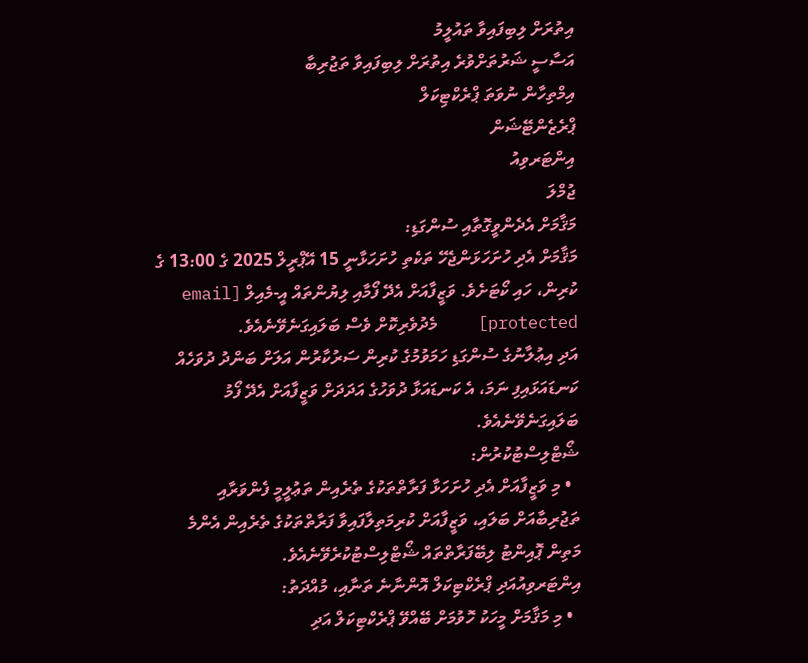އިތުރަށް ލިބިފައިވާ ތައުލީމު
އަސާސީ ޝަރުތަށްވުރެ އިތުރަށް ލިބިފައިވާ ތަޖުރިބާ
އިމްތިހާން ނުވަތަ ޕްރެކްޓިކަލް
ޕްރެޒެންޓޭޝަން
އިންޓަރވިއު
ޖުމްލަ
މަޤާމަށް އެދެންވީގޮތާއި ސުންގަޑި:
މަޤާމަށް އެދި ހުށަހަޅަންޖެހޭ ތަކެތި ހުށަހަޅާނީ 15 އޭޕްރީލް 2025 ގެ 13:00 ގެ ކުރިން، ހައި ކޯޓަށެވެ. ވަޒީފާއަށް އެދޭ ފޯމާއި ލިޔުންތައް އީ-މެއިލް [email protected]    މެދުވެރިކޮށް ވެސް ބަލައިގަނެވޭނެއެވެ.
އަދި އިޢުލާނުގެ ސުންގަޑި ހަމަވުމުގެ ކުރިން ސަރުކާރުން އަލަށް ބަންދު ދުވަހެއް ކަނޑައަޅައިފި ނަމަ، އެ ކަނޑައަޅާ ދުވަހުގެ އަދަދަށް ވަޒީފާއަށް އެދޭ ފޯމު ބަލައިގަނެވޭނެއެވެ.
ޝޯޓްލިސްޓުކުރުން:
  • މި ވަޒީފާއަށް އެދި ހުށަހަޅާ ފަރާތްތަކުގެ ތެރެއިން ތަޢުލީމީ ފެންވަރާއި ތަޖުރިބާއަށް ބަލައި، ވަޒީފާއަށް ކުރިމަތިލާފައިވާ ފަރާތްތަކުގެ ތެރެއިން އެންމެ މަތިން ޕޮއިންޓު ލިބޭފަރާތްތައް ޝޯޓްލިސްޓުކުރެވޭނެއެވެ.
އިންޓަރވިއުއަދި ޕްރެކްޓިކަލް އޮންނާނެ ތަނާއި، މުއްދަތު:
  • މި މަޤާމަށް މީހަކު ހޮވުމަށް ބޭއްވޭ ޕްރެކްޓިކަލް އަދި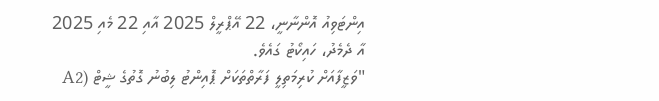އިންޓަވިއު އޮންނާނީ، 22 އޭޕްރީލް 2025 އާއި 22 މެއި 2025 އާ ދެމެދު، ހައިކޯޓު ގައެވެ.
"ވަޒީފާއަށް ކުރިމަތިލީ ފަރާތްތަކަށް ޕޮއިންޓު ލިބުނު ގޮތުގެ ޝީޓް (A2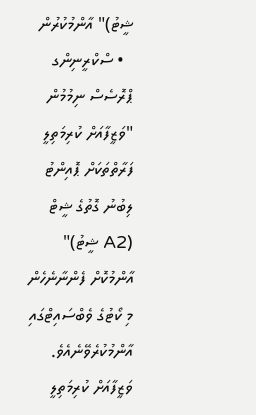ޝީޓު)" އާންމުކުރުން
  • ސްކްރީނިންގ ޕްރޮސެސް ނިމުމުން "ވަޒީފާއަށް ކުރިމަތިލީ ފަރާތްތަކަށް ޕޮއިންޓު ލިބުނު ގޮތުގެ ޝީޓް (A2 ޝީޓު)" އާންމުކޮށް ފެންނާނެހެން މި ކޯޓުގެ ވެބްސައިޓްގައި އާންމުކުރެވޭނެއެވެ. ވަޒީފާއަށް ކުރިމަތިލީ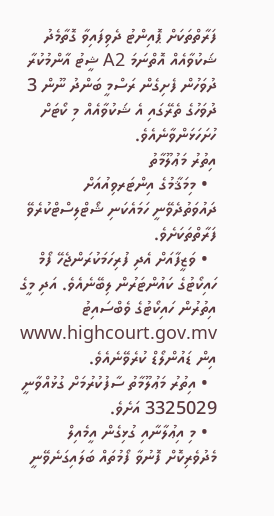ފަރާތްތަކަށް ޕޮއިންޓު ދެވިފައިވާ ގޮތާމެދު ޝަކުވާއެއް އޮތްނަމަ A2 ޝީޓު އާންމުކުރާ ދުވަހުން ފެށިގެން ރަސްމީ ބަންދު ނޫން 3 ދުވަހުގެ ތެރޭގައި އެ ޝަކުވާއެއް މި ކޯޓަށް ހުށަހަޅަންވާނެއެވެ.
އިތުރު މަޢުލޫމާތު
  • މިމަޤާމުގެ އިންޓަރވިއުއަށް ދައުވަތުދެވޭނީ ހަމައެކަނި ޝޯޓްލިސްޓްކުރެވޭ ފަރާތްތަކަށެވެ.
  • ވަޒީފާއަށް އެދި ފުރިހަމަކުރަންޖެހޭ ފޯމް ހައިކޯޓުގެ ކައުންޓަރުން ލިބޭނެއެވެ. އަދި މީގެ އިތުރުން ހައިކޯޓުގެ ވެބްސައިޓު  www.highcourt.gov.mv އިން ޑައުންލޯޑް ކުރެވޭނެއެވެ.
  • އިތުރު މަޢުލޫމާތު ސާފުކުރުމަށް ގުޅުއްވާނީ 3325029 އަށެވެ.
  • މި އިޢުލާނާއި ގުޅިގެން އީމެއިލް މެދުވެރިކޮށް ފޮނުވާ ފޯމުތައް ބަލައިގަނެވޭނީ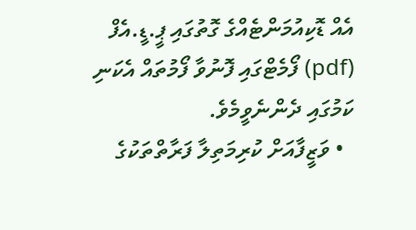އެއް ޑޮކިއުމަންޓެއްގެ ގޮތުގައި ޕީ.ޑީ.އެފް (pdf) ފޯމެޓްގައި ފޮނުވާ ފޯމުތައް އެކަނި ކަމުގައި ދެންނެވީމެވެ.
  • ވަޒީފާއަށް ކުރިމަތިލާ ފަރާތްތަކުގެ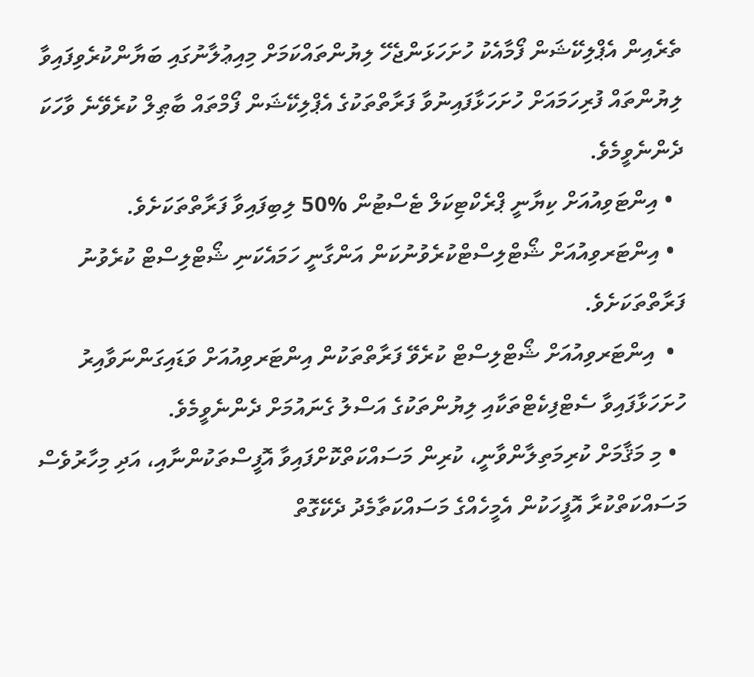ތެރެއިން އެޕްލިކޭޝަން ފޯމާއެކު ހުށަހަޅަންޖެހޭ ލިޔުންތައްކަމަށް މިއިޢުލާނުގައި ބަޔާންކުރެވިފައިވާ ލިޔުންތައް ފުރިހަމައަށް ހުށަހަޅާފައިނުވާ ފަރާތްތަކުގެ އެޕްލިކޭޝަން ފޯމްތައް ބާޠިލް ކުރެވޭނެ ވާހަކަ ދެންނެވީމެވެ.
  • އިންޓަވިއުއަށް ކިޔާނީ ޕްރެކްޓިކަލް ޓެސްޓުން %50 ލިބިފައިވާ ފަރާތްތަކަށެވެ.
  • އިންޓަރވިއުއަށް ޝޯޓްލިސްޓްކުރެވުނުކަން އަންގާނީ ހަމައެކަނި ޝޯޓްލިސްޓް ކުރެވުނު ފަރާތްތަކަށެވެ.
  •  އިންޓަރވިއުއަށް ޝޯޓްލިސްޓް ކުރެވޭ ފަރާތްތަކުން އިންޓަރވިއުއަށް ވަޑައިގަންނަވާއިރު ހުށަހަޅާފައިވާ ސެޓްފިކެޓްތަކާއި ލިޔުންތަކުގެ އަސްލު ގެނައުމަށް ދެންނެވީމެވެ.
  • މި މަޤާމަށް ކުރިމަތިލާންވާނީ، ކުރިން މަސައްކަތްކޮށްފައިވާ އޮފީސްތަކުންނާއި، އަދި މިހާރުވެސް މަސައްކަތްކުރާ އޮފީހަކުން އެމީހެއްގެ މަސައްކަތާމެދު ދެކޭގޮތް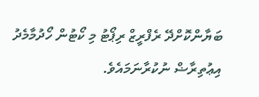ބަޔާންކޮށްދޭ ރެފްރީޒް ރިޕޯޓު މި ކޯޓުން ހޯދުމާމެދު އިޢުތިރާޟް ނުކުރާނަމައެވެ.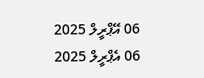06 އޭޕްރީލް 2025
06 އެޕްރީލް 2025